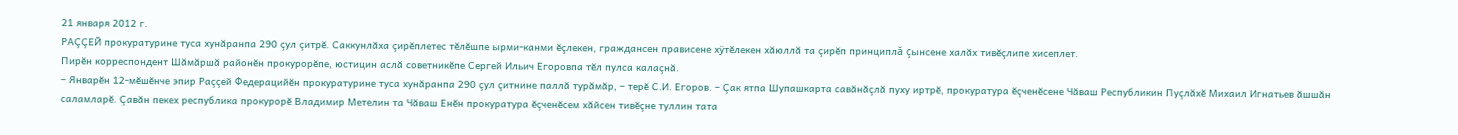21 января 2012 г.
РАÇÇЕЙ прокуратурине туса хунăранпа 290 çул çитрĕ. Саккунлăха çирĕплетес тĕлĕшпе ырми-канми ĕçлекен, граждансен прависене хÿтĕлекен хăюллă та çирĕп принциплă çынсене халăх тивĕçлипе хисеплет.
Пирĕн корреспондент Шăмăршă районĕн прокурорĕпе, юстицин аслă советникĕпе Сергей Ильич Егоровпа тĕл пулса калаçнă.
– Январĕн 12-мĕшĕнче эпир Раççей Федерацийĕн прокуратурине туса хунăранпа 290 çул çитнине паллă турăмăр, – терĕ С.И. Егоров. – Çак ятпа Шупашкарта савăнăçлă пуху иртрĕ, прокуратура ĕçченĕсене Чăваш Республикин Пуçлăхĕ Михаил Игнатьев ăшшăн саламларĕ. Çавăн пекех республика прокурорĕ Владимир Метелин та Чăваш Енĕн прокуратура ĕçченĕсем хăйсен тивĕçне туллин тата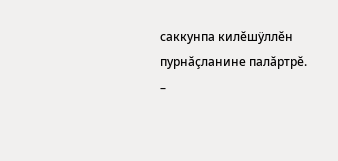саккунпа килĕшÿллĕн пурнăçланине палăртрĕ.
–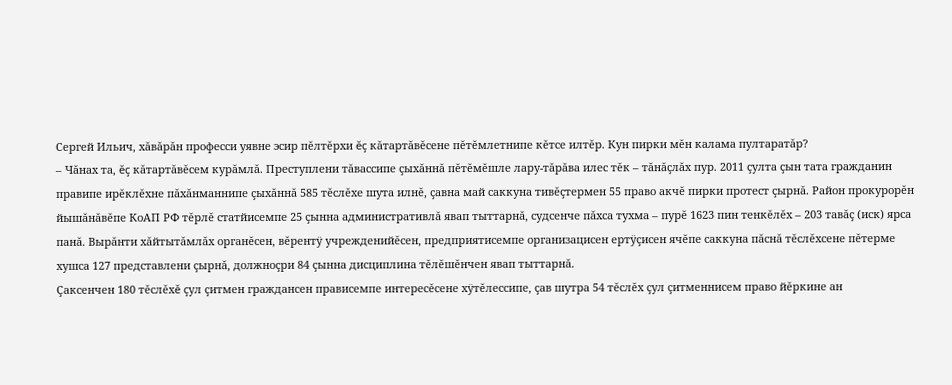Сергей Ильич, хăвăрăн професси уявне эсир пĕлтĕрхи ĕç кăтартăвĕсене пĕтĕмлетнипе кĕтсе илтĕр. Кун пирки мĕн калама пултаратăр?
– Чăнах та, ĕç кăтартăвĕсем курăмлă. Преступлени тăвассипе çыхăннă пĕтĕмĕшле лару-тăрăва илес тĕк – тăнăçлăх пур. 2011 çулта çын тата гражданин правипе ирĕклĕхне пăхăнманнипе çыхăннă 585 тĕслĕхе шута илнĕ, çавна май саккуна тивĕçтермен 55 право акчĕ пирки протест çырнă. Район прокурорĕн йышăнăвĕпе КоАП РФ тĕрлĕ статйисемпе 25 çынна административлă явап тыттарнă, судсенче пăхса тухма – пурĕ 1623 пин тенкĕлĕх – 203 тавăç (иск) ярса панă. Вырăнти хăйтытăмлăх органĕсен, вĕрентÿ учрежденийĕсен, предприятисемпе организацисен ертÿçисен ячĕпе саккуна пăснă тĕслĕхсене пĕтерме хушса 127 представлени çырнă, должноçри 84 çынна дисциплина тĕлĕшĕнчен явап тыттарнă.
Çаксенчен 180 тĕслĕхĕ çул çитмен граждансен прависемпе интересĕсене хÿтĕлессипе, çав шутра 54 тĕслĕх çул çитменнисем право йĕркине ан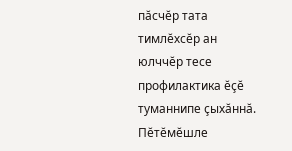пăсчĕр тата тимлĕхсĕр ан юлччĕр тесе профилактика ĕçĕ туманнипе çыхăннă. Пĕтĕмĕшле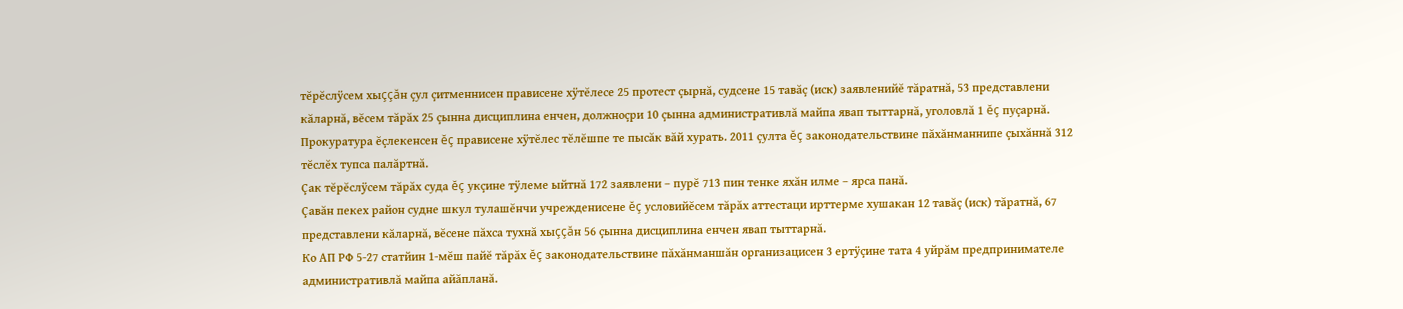тĕрĕслÿсем хыççăн çул çитменнисен прависене хÿтĕлесе 25 протест çырнă, судсене 15 тавăç (иск) заявленийĕ тăратнă, 53 представлени кăларнă, вĕсем тăрăх 25 çынна дисциплина енчен, должноçри 10 çынна административлă майпа явап тыттарнă, уголовлă 1 ĕç пуçарнă.
Прокуратура ĕçлекенсен ĕç прависене хÿтĕлес тĕлĕшпе те пысăк вăй хурать. 2011 çулта ĕç законодательствине пăхăнманнипе çыхăннă 312 тĕслĕх тупса палăртнă.
Çак тĕрĕслÿсем тăрăх суда ĕç укçине тÿлеме ыйтнă 172 заявлени – пурĕ 713 пин тенке яхăн илме – ярса панă.
Çавăн пекех район судне шкул тулашĕнчи учрежденисене ĕç условийĕсем тăрăх аттестаци ирттерме хушакан 12 тавăç (иск) тăратнă, 67 представлени кăларнă, вĕсене пăхса тухнă хыççăн 56 çынна дисциплина енчен явап тыттарнă.
Ко АП РФ 5-27 статйин 1-мĕш пайĕ тăрăх ĕç законодательствине пăхăнманшăн организацисен 3 ертÿçине тата 4 уйрăм предпринимателе административлă майпа айăпланă.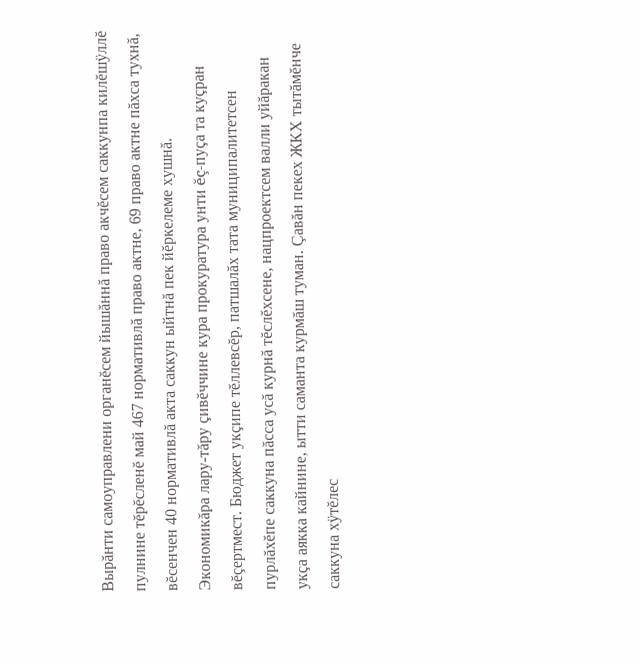Вырăнти самоуправлени органĕсем йышăннă право акчĕсем саккунпа килĕшÿллĕ пулнине тĕрĕсленĕ май 467 нормативлă право актне, 69 право актне пăхса тухнă, вĕсенчен 40 нормативлă акта саккун ыйтнă пек йĕркелеме хушнă.
Экономикăра лару-тăру çивĕччине кура прокуратура унти ĕç-пуçа та куçран вĕçертмест. Бюджет укçипе тĕллевсĕр, патшалăх тата муниципалитетсен пурлăхĕпе саккуна пăсса усă курнă тĕслĕхсене, нацпроектсем валли уйăракан укçа аякка кайнине, ытти саманта курмăш туман. Çавăн пекех ЖКХ тытăмĕнче саккуна хÿтĕлес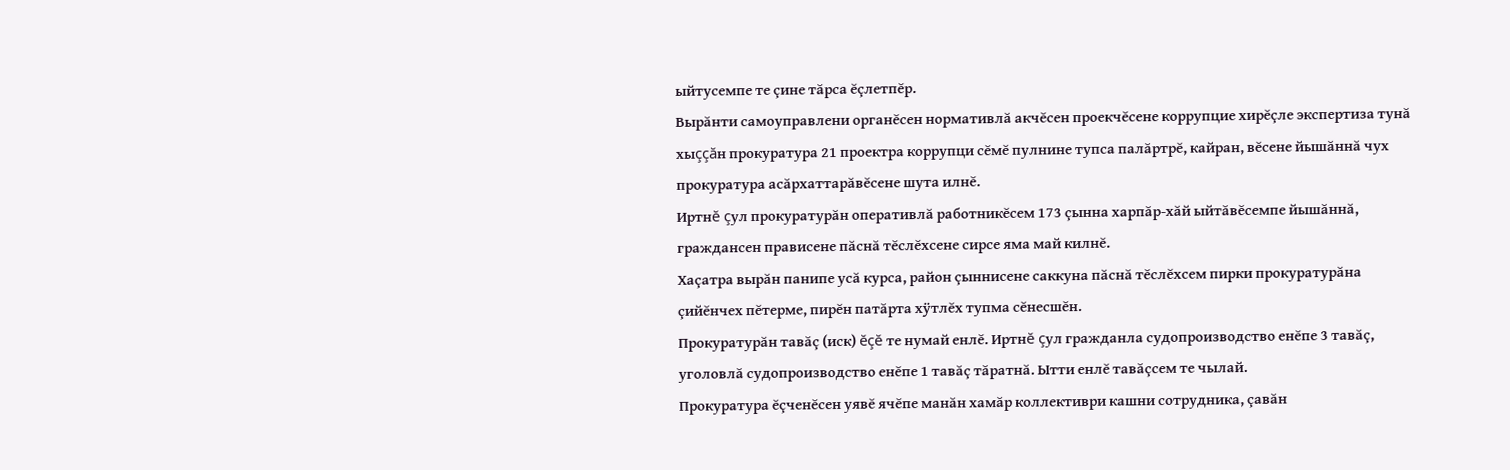ыйтусемпе те çине тăрса ĕçлетпĕр.
Вырăнти самоуправлени органĕсен нормативлă акчĕсен проекчĕсене коррупцие хирĕçле экспертиза тунă хыççăн прокуратура 21 проектра коррупци сĕмĕ пулнине тупса палăртрĕ, кайран, вĕсене йышăннă чух прокуратура асăрхаттарăвĕсене шута илнĕ.
Иртнĕ çул прокуратурăн оперативлă работникĕсем 173 çынна харпăр-хăй ыйтăвĕсемпе йышăннă, граждансен прависене пăснă тĕслĕхсене сирсе яма май килнĕ.
Хаçатра вырăн панипе усă курса, район çыннисене саккуна пăснă тĕслĕхсем пирки прокуратурăна çийĕнчех пĕтерме, пирĕн патăрта хÿтлĕх тупма сĕнесшĕн.
Прокуратурăн тавăç (иск) ĕçĕ те нумай енлĕ. Иртнĕ çул гражданла судопроизводство енĕпе 3 тавăç, уголовлă судопроизводство енĕпе 1 тавăç тăратнă. Ытти енлĕ тавăçсем те чылай.
Прокуратура ĕçченĕсен уявĕ ячĕпе манăн хамăр коллективри кашни сотрудника, çавăн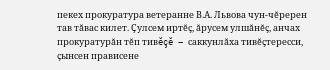пекех прокуратура ветеранне В.А. Львова чун-чĕререн тав тăвас килет. Çулсем иртĕç, ăрусем улшăнĕç, анчах прокуратурăн тĕп тивĕçĕ – саккунлăха тивĕçтересси, çынсен прависене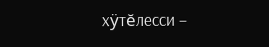хÿтĕлесси –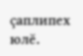çаплипех юлĕ.